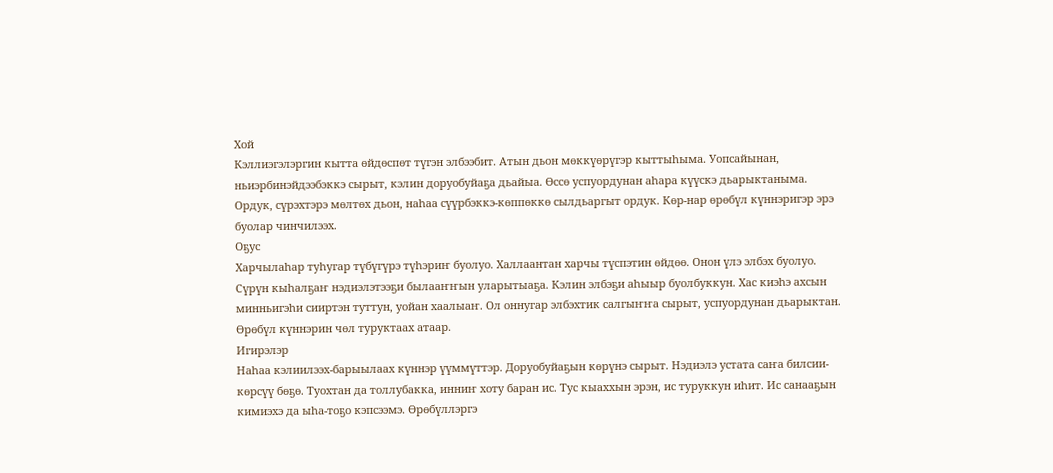Хой
Кэллиэгэлэргин кытта өйдөспөт түгэн элбээбит. Атын дьон мөккүөрүгэр кыттыһыма. Уопсайынан, ньиэрбинэйдээбэккэ сырыт, кэлин доруобуйаҕа дьайыа. Өссө успуордунан аһара күүскэ дьарыктаныма. Ордук, сүрэхтэрэ мөлтөх дьон, наһаа сүүрбэккэ-көппөккө сылдьаргыт ордук. Көр-нар өрөбүл күннэригэр эрэ буолар чинчилээх.
Оҕус
Харчылаһар туһугар түбүгүрэ түһэриҥ буолуо. Халлаантан харчы түспэтин өйдөө. Онон үлэ элбэх буолуо. Сүрүн кыһалҕаҥ нэдиэлэтээҕи былааҥҥын уларытыаҕа. Кэлин элбэҕи аһыыр буолбуккун. Хас киэһэ ахсын минньигэһи сииртэн туттун, уойан хаалыаҥ. Ол оннугар элбэхтик салгыҥҥа сырыт, успуордунан дьарыктан. Өрөбүл күннэрин чөл туруктаах атаар.
Игирэлэр
Наһаа кэлиилээх-барыылаах күннэр үүммүттэр. Доруобуйаҕын көрүнэ сырыт. Нэдиэлэ устата саҥа билсии-көрсүү бөҕө. Туохтан да толлубакка, инниҥ хоту баран ис. Тус кыаххын эрэн, ис туруккун иһит. Ис санааҕын кимиэхэ да ыһа-тоҕо кэпсээмэ. Өрөбүллэргэ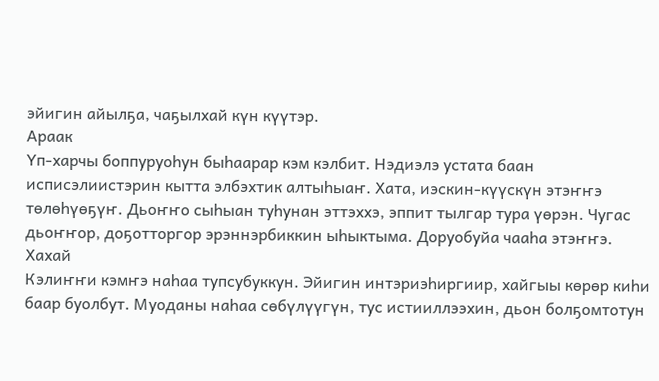эйигин айылҕа, чаҕылхай күн күүтэр.
Араак
Үп-харчы боппуруоһун быһаарар кэм кэлбит. Нэдиэлэ устата баан исписэлиистэрин кытта элбэхтик алтыһыаҥ. Хата, иэскин-күүскүн этэҥҥэ төлөһүөҕүҥ. Дьоҥҥо сыһыан туһунан эттэххэ, эппит тылгар тура үөрэн. Чугас дьоҥҥор, доҕотторгор эрэннэрбиккин ыһыктыма. Доруобуйа чааһа этэҥҥэ.
Хахай
Кэлиҥҥи кэмҥэ наһаа тупсубуккун. Эйигин интэриэһиргиир, хайгыы көрөр киһи баар буолбут. Муоданы наһаа сөбүлүүгүн, тус истииллээхин, дьон болҕомтотун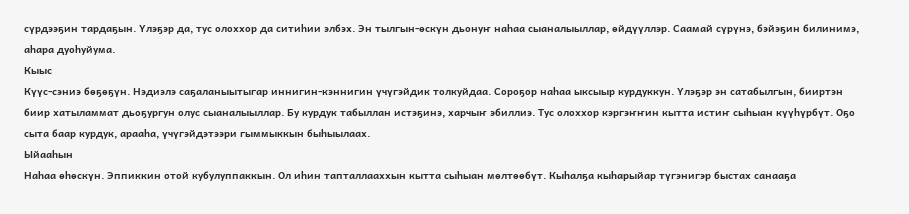сүрдээҕин тардаҕын. Үлэҕэр да, тус олоххор да ситиһии элбэх. Эн тылгын-өскүн дьонуҥ наһаа сыаналыыллар, өйдүүллэр. Саамай сүрүнэ, бэйэҕин билинимэ, аһара дуоһуйума.
Кыыс
Күүс-сэниэ бөҕөҕүн. Нэдиэлэ саҕаланыытыгар иннигин-кэннигин үчүгэйдик толкуйдаа. Сороҕор наһаа ыксыыр курдуккун. Үлэҕэр эн сатабылгын, бииртэн биир хатыламмат дьоҕургун олус сыаналыыллар. Бу курдук табыллан истэҕинэ, харчыҥ эбиллиэ. Тус олоххор кэргэҥҥин кытта истиҥ сыһыан күүһүрбүт. Оҕо сыта баар курдук, арааһа, үчүгэйдэтээри гыммыккын быһыылаах.
Ыйааһын
Наһаа өһөскүн. Эппиккин отой кубулуппаккын. Ол иһин тапталлааххын кытта сыһыан мөлтөөбүт. Кыһалҕа кыһарыйар түгэнигэр быстах санааҕа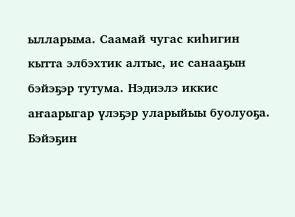ылларыма. Саамай чугас киһигин кытта элбэхтик алтыс, ис санааҕын бэйэҕэр тутума. Нэдиэлэ иккис аҥаарыгар үлэҕэр уларыйыы буолуоҕа. Бэйэҕин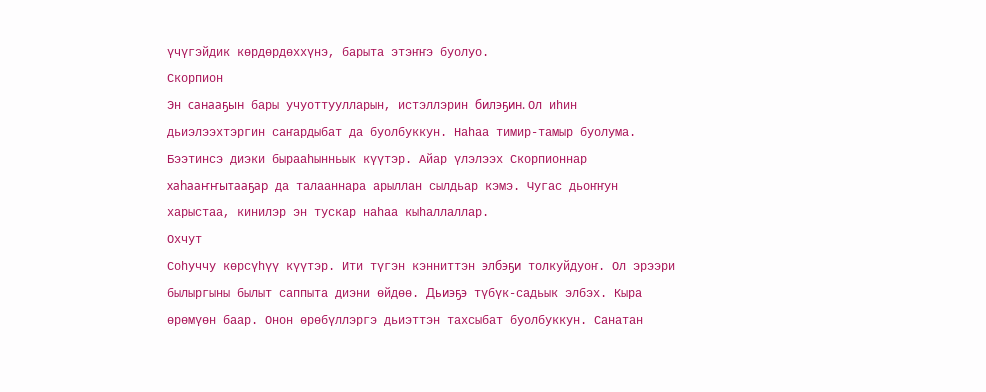үчүгэйдик көрдөрдөххүнэ, барыта этэҥҥэ буолуо.
Скорпион
Эн санааҕын бары учуоттуулларын, истэллэрин билэҕин. Ол иһин дьиэлээхтэргин саҥардыбат да буолбуккун. Наһаа тимир-тамыр буолума. Бээтинсэ диэки бырааһынньык күүтэр. Айар үлэлээх Скорпионнар хаһааҥҥытааҕар да талааннара арыллан сылдьар кэмэ. Чугас дьоҥҥун харыстаа, кинилэр эн тускар наһаа кыһаллаллар.
Охчут
Соһуччу көрсүһүү күүтэр. Ити түгэн кэнниттэн элбэҕи толкуйдуоҥ. Ол эрээри былыргыны былыт саппыта диэни өйдөө. Дьиэҕэ түбүк-садьык элбэх. Кыра өрөмүөн баар. Онон өрөбүллэргэ дьиэттэн тахсыбат буолбуккун. Санатан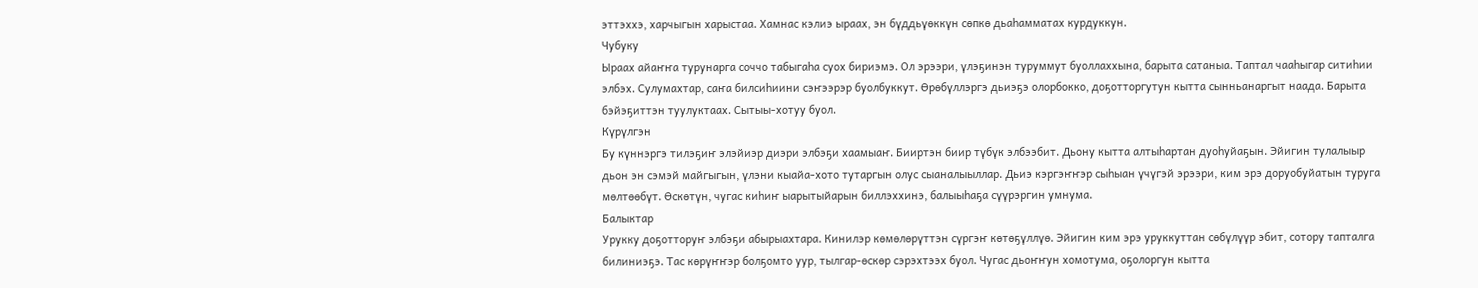эттэххэ, харчыгын харыстаа. Хамнас кэлиэ ыраах, эн бүддьүөккүн сөпкө дьаһамматах курдуккун.
Чубуку
Ыраах айаҥҥа турунарга соччо табыгаһа суох бириэмэ. Ол эрээри, үлэҕинэн туруммут буоллаххына, барыта сатаныа. Таптал чааһыгар ситиһии элбэх. Сулумахтар, саҥа билсиһиини сэҥээрэр буолбуккут. Өрөбүллэргэ дьиэҕэ олорбокко, доҕотторгутун кытта сынньанаргыт наада. Барыта бэйэҕиттэн туулуктаах. Сытыы-хотуу буол.
Күрүлгэн
Бу күннэргэ тилэҕиҥ элэйиэр диэри элбэҕи хаамыаҥ. Бииртэн биир түбүк элбээбит. Дьону кытта алтыһартан дуоһуйаҕын. Эйигин тулалыыр дьон эн сэмэй майгыгын, үлэни кыайа-хото тутаргын олус сыаналыыллар. Дьиэ кэргэҥҥэр сыһыан үчүгэй эрээри, ким эрэ доруобуйатын туруга мөлтөөбүт. Өскөтүн, чугас киһиҥ ыарытыйарын биллэххинэ, балыыһаҕа сүүрэргин умнума.
Балыктар
Урукку доҕотторуҥ элбэҕи абырыахтара. Кинилэр көмөлөрүттэн сүргэҥ көтөҕүллүө. Эйигин ким эрэ уруккуттан сөбүлүүр эбит, сотору тапталга билиниэҕэ. Тас көрүҥҥэр болҕомто уур, тылгар-өскөр сэрэхтээх буол. Чугас дьоҥҥун хомотума, оҕолоргун кытта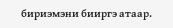бириэмэни бииргэ атаар.